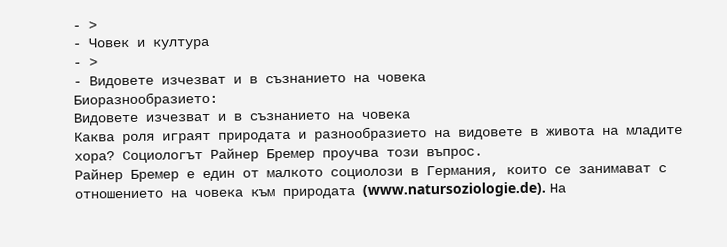- >
- Човек и култура
- >
- Видовете изчезват и в съзнанието на човека
Биоразнообразието:
Видовете изчезват и в съзнанието на човека
Каква роля играят природата и разнообразието на видовете в живота на младите хора? Социологът Райнер Бремер проучва този въпрос.
Райнер Бремер е един от малкото социолози в Германия, които се занимават с отношението на човека към природата (www.natursoziologie.de). На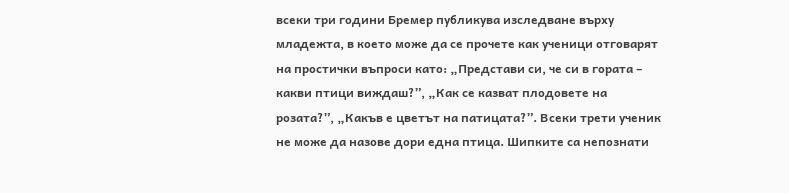всеки три години Бремер публикува изследване върху младежта, в което може да се прочете как ученици отговарят на простички въпроси като: „Представи си, че си в гората – какви птици виждаш?”, „Как се казват плодовете на розата?”, „Какъв е цветът на патицата?”. Всеки трети ученик не може да назове дори една птица. Шипките са непознати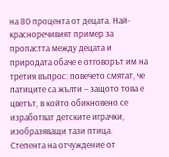на 80 процента от децата. Най-красноречивият пример за пропастта между децата и природата обаче е отговорът им на третия въпрос: повечето смятат, че патиците са жълти – защото това е цветът, в който обикновено се изработват детските играчки, изобразяващи тази птица.
Степента на отчуждение от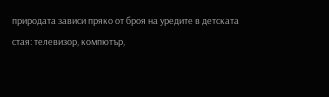природата зависи пряко от броя на уредите в детската стая: телевизор, компютър,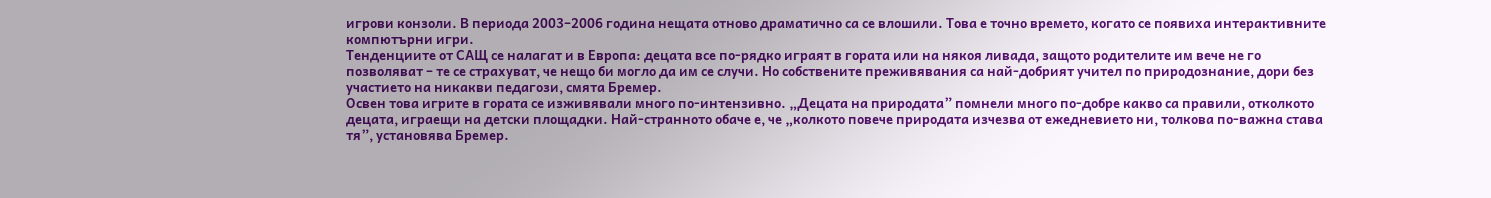игрови конзоли. В периода 2003–2006 година нещата отново драматично са се влошили. Това е точно времето, когато се появиха интерактивните компютърни игри.
Тенденциите от САЩ се налагат и в Европа: децата все по-рядко играят в гората или на някоя ливада, защото родителите им вече не го позволяват – те се страхуват, че нещо би могло да им се случи. Но собствените преживявания са най-добрият учител по природознание, дори без участието на никакви педагози, смята Бремер.
Освен това игрите в гората се изживявали много по-интензивно. „Децата на природата” помнели много по-добре какво са правили, отколкото децата, играещи на детски площадки. Най-странното обаче е, че „колкото повече природата изчезва от ежедневието ни, толкова по-важна става тя”, установява Бремер.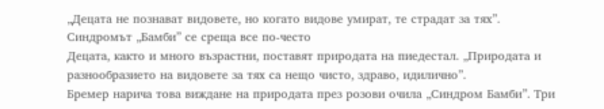„Децата не познават видовете, но когато видове умират, те страдат за тях”.
Синдромът „Бамби” се среща все по-често
Децата, както и много възрастни, поставят природата на пиедестал. „Природата и разнообразието на видовете за тях са нещо чисто, здраво, идилично”.
Бремер нарича това виждане на природата през розови очила „Синдром Бамби”. Три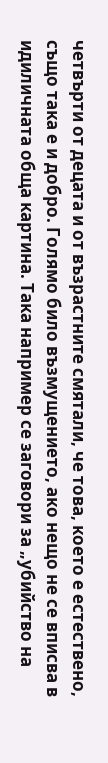четвърти от децата и от възрастните смятали, че това, което е естествено, също така е и добро. Голямо било възмущението, ако нещо не се вписва в идиличната обща картина. Така например се заговори за „убийство на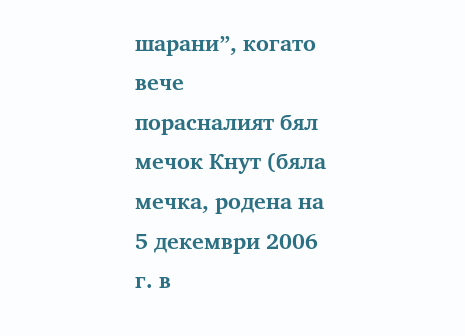шарани”, когато вече порасналият бял мечок Кнут (бяла мечка, родена на 5 декември 2006 г. в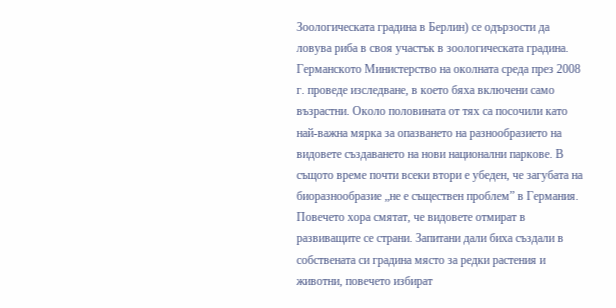Зоологическата градина в Берлин) се одързости да ловува риба в своя участък в зоологическата градина.
Германското Министерство на околната среда през 2008 г. проведе изследване, в което бяха включени само възрастни. Около половината от тях са посочили като най-важна мярка за опазването на разнообразието на видовете създаването на нови национални паркове. В същото време почти всеки втори е убеден, че загубата на биоразнообразие „не е съществен проблем” в Германия. Повечето хора смятат, че видовете отмират в развиващите се страни. Запитани дали биха създали в собствената си градина място за редки растения и животни, повечето избират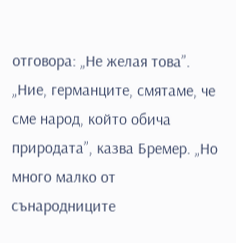отговора: „Не желая това”.
„Ние, германците, смятаме, че сме народ, който обича природата”, казва Бремер. „Но много малко от сънародниците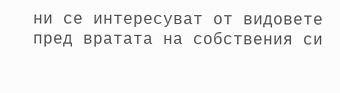ни се интересуват от видовете пред вратата на собствения си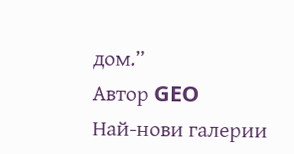дом.”
Автор GEO
Най-нови галерии